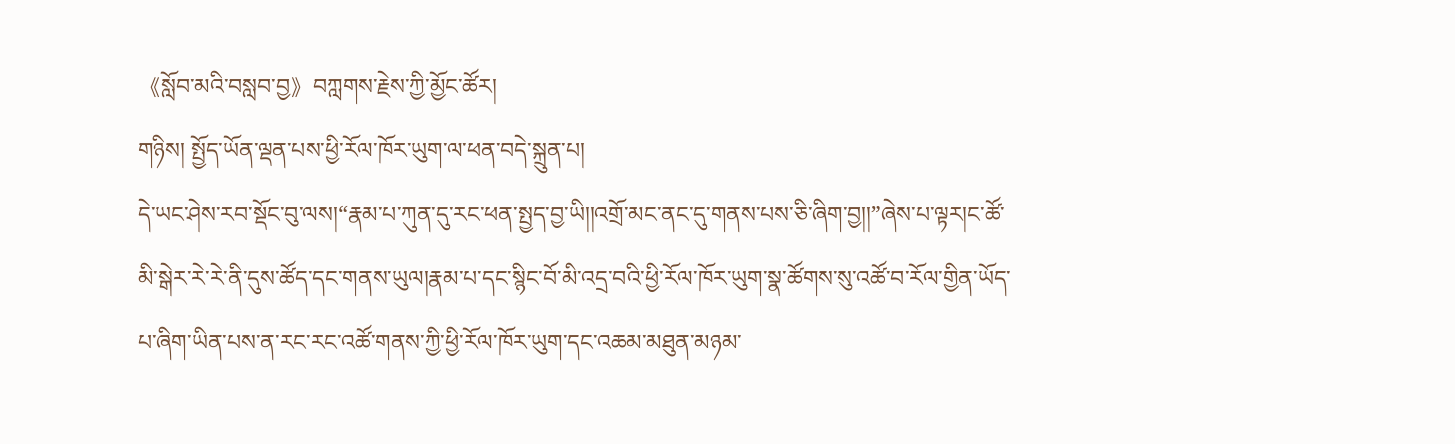《སློབ་མའི་བསླབ་བྱ》བཀླགས་རྗེས་ཀྱི་མྱོང་ཚོར།
གཉིས། སྤྱོད་ཡོན་ལྡན་པས་ཕྱི་རོལ་ཁོར་ཡུག་ལ་ཕན་བདེ་སྐྲུན་པ།
དེ་ཡང་ཤེས་རབ་སྡོང་བུ་ལས།“རྣམ་པ་ཀུན་དུ་རང་ཕན་སྤྱད་བྱ་ཡི།།འགྲོ་མང་ནང་དུ་གནས་པས་ཅི་ཞིག་བྱ།།”ཞེས་པ་ལྟར།ང་ཚོ་མི་སྒེར་རེ་རེ་ནི་དུས་ཚོད་དང་གནས་ཡུལ།རྣམ་པ་དང་སྙིང་བོ་མི་འདྲ་བའི་ཕྱི་རོལ་ཁོར་ཡུག་སྣ་ཚོགས་སུ་འཚོ་བ་རོལ་གྱིན་ཡོད་པ་ཞིག་ཡིན་པས་ན་རང་རང་འཚོ་གནས་ཀྱི་ཕྱི་རོལ་ཁོར་ཡུག་དང་འཆམ་མཐུན་མཉམ་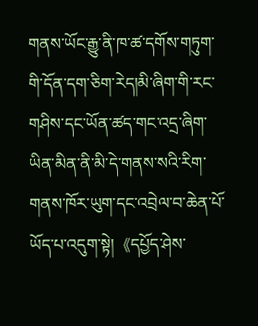གནས་ཡོང་རྒྱུ་ནི་ཁ་ཚ་དགོས་གཏུག་གི་དོན་དག་ཅིག་རེད།མི་ཞིག་གི་རང་གཤིས་དང་ཡོན་ཚད་གང་འདྲ་ཞིག་ཡིན་མིན་ནི་མི་དེ་གནས་སའི་རིག་གནས་ཁོར་ཡུག་དང་འབྲེལ་བ་ཆེན་པོ་ཡོད་པ་འདུག་སྟེ།《དཔྱོད་ཤེས་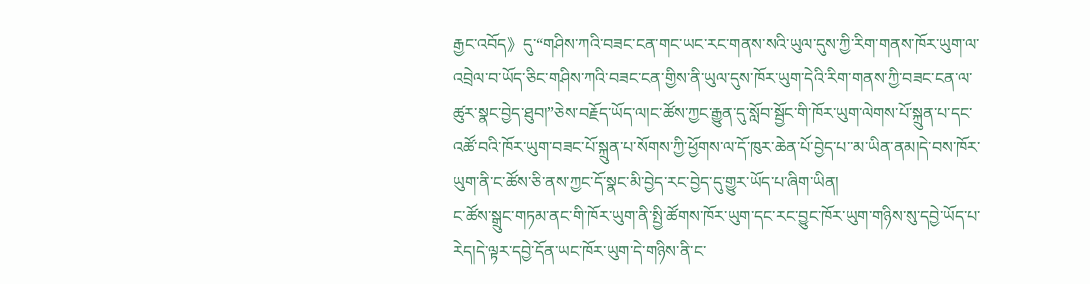རྒྱང་འབོད》དུ་“གཤིས་ཀའི་བཟང་ངན་གང་ཡང་རང་གནས་སའི་ཡུལ་དུས་ཀྱི་རིག་གནས་ཁོར་ཡུག་ལ་འབྲེལ་བ་ཡོད་ཅིང་གཤིས་ཀའི་བཟང་ངན་གྱིས་ནི་ཡུལ་དུས་ཁོར་ཡུག་དེའི་རིག་གནས་ཀྱི་བཟང་ངན་ལ་ཚུར་སྣང་བྱེད་ཐུབ།”ཅེས་བརྗོད་ཡོད་ལ།ང་ཚོས་ཀྱང་རྒྱུན་དུ་སློབ་སྦྱོང་གི་ཁོར་ཡུག་ལེགས་པོ་སྐྲུན་པ་དང་འཚོ་བའི་ཁོར་ཡུག་བཟང་པོ་སྐྲུན་པ་སོགས་ཀྱི་ཕྱོགས་ལ་དོ་ཁུར་ཆེན་པོ་བྱེད་པ་་མ་ཡིན་ནམ།དེ་བས་ཁོར་ཡུག་ནི་ང་ཚོས་ཅི་ནས་ཀྱང་དོ་སྣང་མི་བྱེད་རང་བྱེད་དུ་གྱུར་ཡོད་པ་ཞིག་ཡིན།
ང་ཚོས་སྒྲུང་གཏམ་ནང་གི་ཁོར་ཡུག་ནི་སྤྱི་ཚོགས་ཁོར་ཡུག་དང་རང་བྱུང་ཁོར་ཡུག་གཉིས་སུ་དབྱེ་ཡོད་པ་རེད།དེ་ལྟར་དབྱེ་དོན་ཡང་ཁོར་ཡུག་དེ་གཉིས་ནི་ང་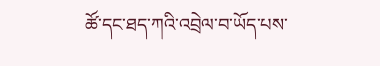ཚོ་དང་ཐད་ཀའི་འབྲེལ་བ་ཡོད་པས་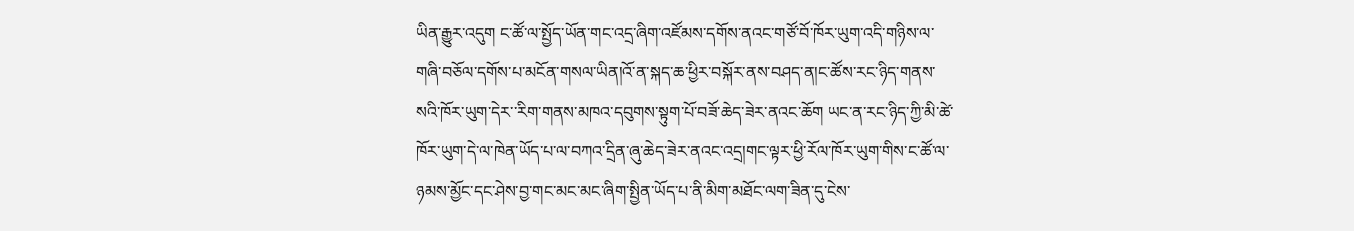ཡིན་རྒྱུར་འདུག ང་ཚོ་ལ་སྤྱོད་ཡོན་གང་འདྲ་ཞིག་འཛོམས་དགོས་ནའང་གཙོ་བོ་ཁོར་ཡུག་འདི་གཉིས་ལ་གཞི་བཅོལ་དགོས་པ་མངོན་གསལ་ཡིན།འོ་ན་སྐད་ཆ་ཕྱིར་བསྐོར་ནས་བཤད་ན།ང་ཚོས་རང་ཉིད་གནས་སའི་ཁོར་ཡུག་དེར་་རིག་གནས་མཁའ་དབུགས་སྟུག་པོ་བཟོ་ཆེད་ཟེར་ནའང་ཆོག ཡང་ན་རང་ཉིད་ཀྱི་མི་ཚེ་ཁོར་ཡུག་དེ་ལ་ཁེན་ཡོད་པ་ལ་བཀའ་དྲིན་ཞུ་ཆེད་ཟེར་ནའང་འདྲ།གང་ལྟར་ཕྱི་རོལ་ཁོར་ཡུག་གིས་ང་ཚོ་ལ་ཉམས་མྱོང་དང་ཤེས་བྱ་གང་མང་མང་ཞིག་སྤྱིན་ཡོད་པ་ནི་མིག་མཐོང་ལག་ཟིན་དུ་ངེས་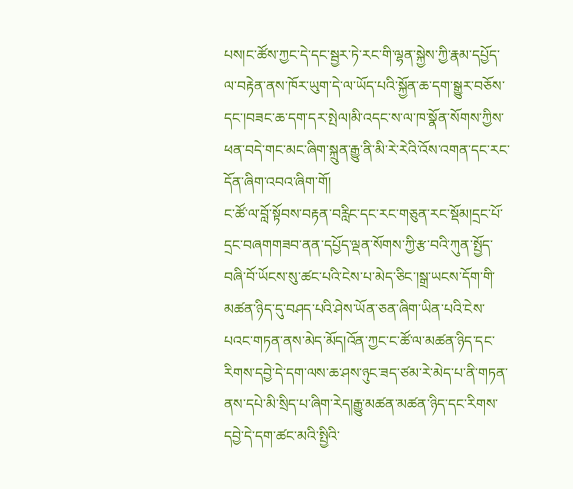པས།ང་ཚོས་ཀྱང་དེ་དང་སྦྱར་ཏེ་རང་གི་ལྷན་སྐྱེས་ཀྱི་རྣམ་དཔྱོད་ལ་བརྟེན་ནས་ཁོར་ཡུག་དེ་ལ་ཡོད་པའི་སྐྱོན་ཆ་དག་སྒྱུར་བཅོས་དང་།བཟང་ཆ་དག་དར་སྤེལ།མི་འདང་ས་ལ་ཁ་སྣོན་སོགས་ཀྱིས་ཕན་བདེ་གང་མང་ཞིག་སྐྲུན་རྒྱུ་ནི་མི་རེ་རེའི་འོས་འགན་དང་རང་དོན་ཞིག་འབའ་ཞིག་གོ།
ང་ཚོ་ལ་བློ་སྟོབས་བརྟན་བརླིང་དང་རང་གཅུན་རང་སྡོམ།དྲང་པོ་དྲང་བཞགགཟབ་ནན་དཔྱོད་ལྡན་སོགས་ཀྱི་རྩ་བའི་ཀུན་སྤྱོད་བཞི་བོ་ཡོངས་སུ་ཚང་པའི་ངེས་པ་མེད་ཅིང་།སྒྲ་ཡངས་དོག་གི་མཚན་ཉིད་དུ་བཤད་པའི་ཤེས་ཡོན་ཅན་ཞིག་ཡིན་པའི་ངེས་པའང་གཏན་ནས་མེད་མོད།འོན་ཀྱང་ང་ཚོ་ལ་མཚན་ཉིད་དང་རིགས་དབྱེ་དེ་དག་ལས་ཆ་ཤས་ཉུང་ཟད་ཙམ་རེ་མེད་པ་ནི་གཏན་ནས་དཔེ་མི་སྲིད་པ་ཞིག་རེད།རྒྱུ་མཚན་མཚན་ཉིད་དང་རིགས་དབྱེ་དེ་དག་ཚང་མའི་སྤྱིའི་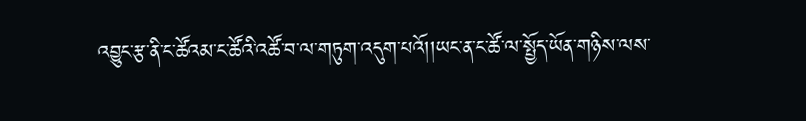འབྱུང་རྩ་ནི་ང་ཚོའམ་ང་ཚོའི་འཚོ་བ་ལ་གཏུག་འདུག་པའོ།།ཡང་ན་ང་ཚོ་ལ་སྤྱོད་ཡོན་གཉིས་ལས་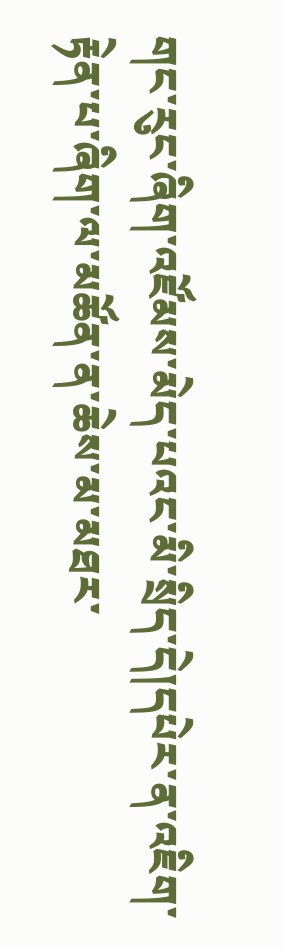གང་རུང་ཞིག་འཛོམས་མེད་པའང་མི་སྲིད་དེ།དཔེར་ན་འཇིག་རྟེན་པ་ཞིག་ལ་མཚོན་ན་ཆེས་མ་མཐར་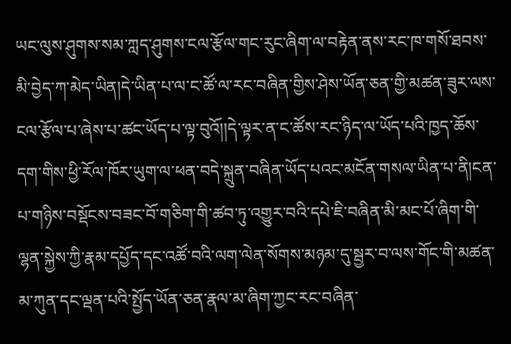ཡང་ལུས་ཤུགས་སམ་ཀླད་ཤུགས་ངལ་རྩོལ་གང་རུང་ཞིག་ལ་བརྟེན་ནས་རང་ཁ་གསོ་ཐབས་མི་བྱེད་ཀ་མེད་ཡིན།དེ་ཡིན་པ་ལ་ང་ཚོ་ལ་རང་བཞིན་གྱིས་ཤེས་ཡོན་ཅན་གྱི་མཚན་ཟུར་ལས་ངལ་རྩོལ་པ་ཞེས་པ་ཚང་ཡོད་པ་ལྟ་བུའོ།།དེ་ལྟར་ན་ང་ཚོས་རང་ཉིད་ལ་ཡོད་པའི་ཁྱད་ཆོས་དག་གིས་ཕྱི་རོལ་ཁོར་ཡུག་ལ་ཕན་བདེ་སྐྲུན་བཞིན་ཡོད་པའང་མངོན་གསལ་ཡིན་པ་ནི།ངན་པ་གཉིས་བསྡོངས་བཟང་བོ་གཅིག་གི་ཚབ་ཏུ་འགྱུར་བའི་དཔེ་ཇི་བཞིན་མི་མང་པོ་ཞིག་གི་ལྷན་སྐྱེས་ཀྱི་རྣམ་དཔྱོད་དང་འཚོ་བའི་ལག་ལེན་སོགས་མཉམ་དུ་སྦྱར་བ་ལས་གོང་གི་མཚན་མ་ཀུན་དང་ལྡན་པའི་སྤྱོད་ཡོན་ཅན་རྣལ་མ་ཞིག་ཀྱང་རང་བཞིན་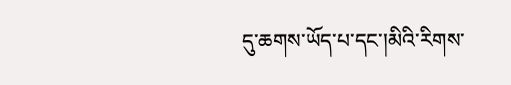དུ་ཆགས་ཡོད་པ་དང་།མིའི་རིགས་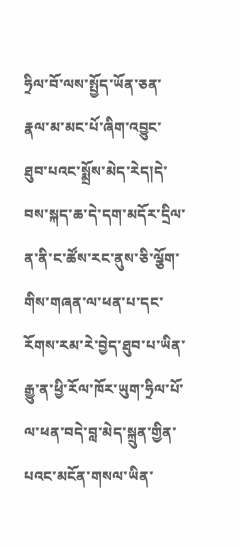ཧྲིལ་བོ་ལས་སྤྱོད་ཡོན་ཅན་རྣལ་མ་མང་པོ་ཞིག་འབྱུང་ཐུབ་པའང་སྨྲོས་མེད་རེད།དེ་བས་སྐད་ཆ་དེ་དག་མདོར་དྲིལ་ན་ནི་ང་ཚོས་རང་ནུས་ཅི་ལྕོག་གིས་གཞན་ལ་ཕན་པ་དང་རོགས་རམ་རེ་བྱེད་ཐུབ་པ་ཡིན་རྒྱུ་ན་ཕྱི་རོལ་ཁོར་ཡུག་ཧྲིལ་པོ་ལ་ཕན་བདེ་བླ་མེད་སྐྲུན་གྱིན་པའང་མངོན་གསལ་ཡིན་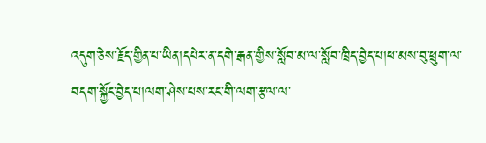འདུག་ཅེས་རྗོད་གྱིན་པ་ཡིན།དཔེར་ན་དགེ་རྒན་གྱིས་སློབ་མ་ལ་སློབ་ཁྲིད་བྱེད་པ།ཕ་མས་བུ་ཕྲུག་ལ་བདག་སྐྱོང་བྱེད་པ།ལག་ཤེས་པས་རང་གི་ལག་རྩལ་ལ་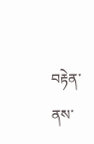བརྟེན་ནས་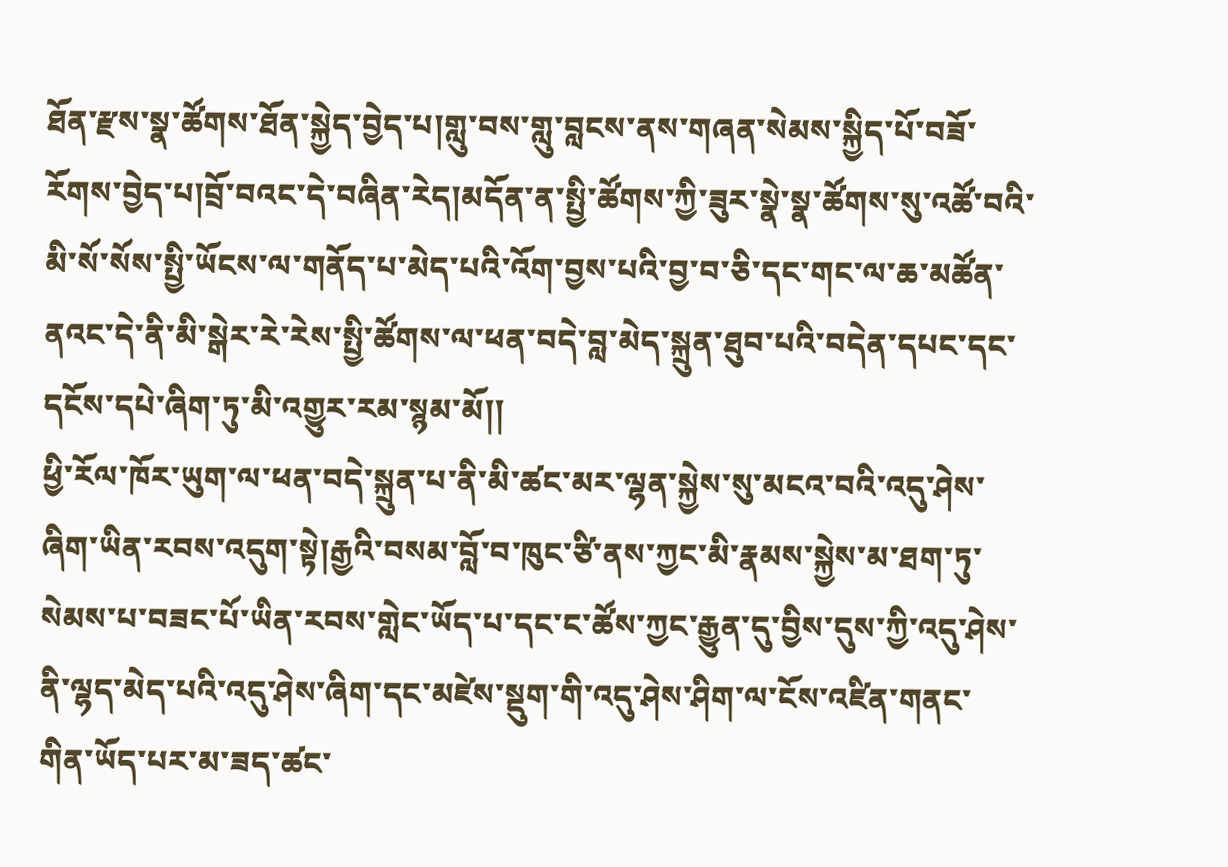ཐོན་རྫས་སྣ་ཚོགས་ཐོན་སྐྱེད་བྱེད་པ།གླུ་བས་གླུ་བླངས་ནས་གཞན་སེམས་སྐྱིད་པོ་བཟོ་རོགས་བྱེད་པ།བྲོ་བའང་དེ་བཞིན་རེད།མདོན་ན་སྤྱི་ཚོགས་ཀྱི་ཟུར་སྣེ་སྣ་ཚོགས་སུ་འཚོ་བའི་མི་སོ་སོས་སྤྱི་ཡོངས་ལ་གནོད་པ་མེད་པའི་འོག་བྱས་པའི་བྱ་བ་ཅི་དང་གང་ལ་ཆ་མཚོན་ནའང་དེ་ནི་མི་སྒེར་རེ་རེས་སྤྱི་ཚོགས་ལ་ཕན་བདེ་བླ་མེད་སྐྲུན་ཐུབ་པའི་བདེན་དཔང་དང་དངོས་དཔེ་ཞིག་ཏུ་མི་འགྱུར་རམ་སྙམ་མོ།།
ཕྱི་རོལ་ཁོར་ཡུག་ལ་ཕན་བདེ་སྐྲུན་པ་ནི་མི་ཚང་མར་ལྷན་སྐྱེས་སུ་མངའ་བའི་འདུ་ཤེས་ཞིག་ཡིན་རབས་འདུག་སྟེ།རྒྱའི་བསམ་བློ་བ་ཁུང་ཙི་ནས་ཀྱང་མི་རྣམས་སྐྱེས་མ་ཐག་ཏུ་སེམས་པ་བཟང་པོ་ཡིན་རབས་གླེང་ཡོད་པ་དང་ང་ཚོས་ཀྱང་རྒྱུན་དུ་བྱིས་དུས་ཀྱི་འདུ་ཤེས་ནི་ལྷད་མེད་པའི་འདུ་ཤེས་ཞིག་དང་མཛེས་སྡུག་གི་འདུ་ཤེས་ཤིག་ལ་ངོས་འཛིན་གནང་གིན་ཡོད་པར་མ་ཟད་ཚང་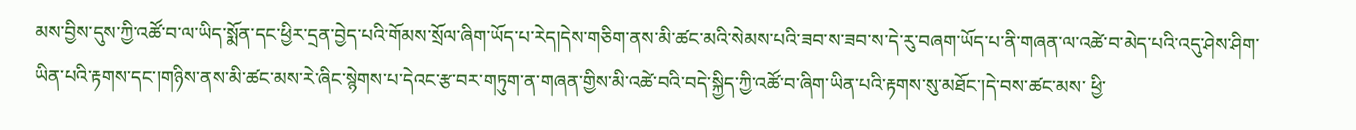མས་བྱིས་དུས་ཀྱི་འཚོ་བ་ལ་ཡིད་སྨོན་དང་ཕྱིར་དྲན་བྱེད་པའི་གོམས་སྲོལ་ཞིག་ཡོད་པ་རེད།དེས་གཅིག་ནས་མི་ཚང་མའི་སེམས་པའི་ཟབ་ས་ཟབ་ས་དེ་རུ་བཞག་ཡོད་པ་ནི་གཞན་ལ་འཚེ་བ་མེད་པའི་འདུ་ཤེས་ཤིག་ཡིན་པའི་རྟགས་དང་།གཉིས་ནས་མི་ཚང་མས་རེ་ཞིང་སྙེགས་པ་དེའང་རྩ་བར་གཏུག་ན་གཞན་གྱིས་མི་འཚེ་བའི་བདེ་སྐྱིད་ཀྱི་འཚོ་བ་ཞིག་ཡིན་པའི་རྟགས་སུ་མཐོང་།དེ་བས་ཚང་མས་ ཕྱི་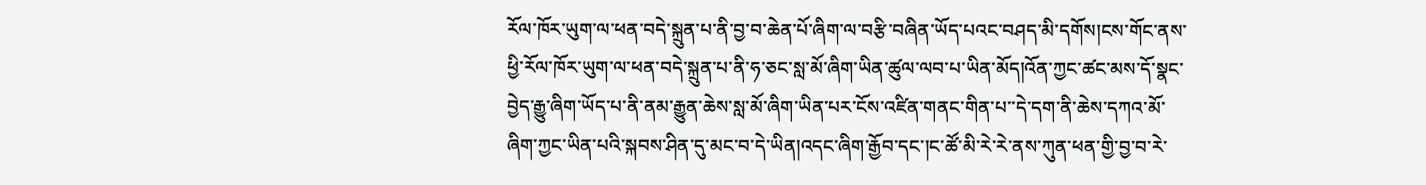རོལ་ཁོར་ཡུག་ལ་ཕན་བདེ་སྐྲུན་པ་ནི་བྱ་བ་ཆེན་པོ་ཞིག་ལ་བརྩི་བཞིན་ཡོད་པའང་བཤད་མི་དགོས།ངས་གོང་ནས་ ཕྱི་རོལ་ཁོར་ཡུག་ལ་ཕན་བདེ་སྐྲུན་པ་ནི་ཧ་ཅང་སླ་མོ་ཞིག་ཡིན་ཚུལ་ལབ་པ་ཡིན་མོད།འོན་ཀྱང་ཚང་མས་དོ་སྣང་བྱེད་རྒྱུ་ཞིག་ཡོད་པ་ནི་ནམ་རྒྱུན་ཆེས་སླ་མོ་ཞིག་ཡིན་པར་ངོས་འཛིན་གནང་གིན་པ་་དེ་དག་ནི་ཆེས་དཀའ་མོ་ཞིག་ཀྱང་ཡིན་པའི་སྐབས་ཤིན་དུ་མང་བ་དེ་ཡིན།འདང་ཞིག་རྒྱོབ་དང་།ང་ཚོ་མི་རེ་རེ་ནས་ཀུན་ཕན་གྱི་བྱ་བ་རེ་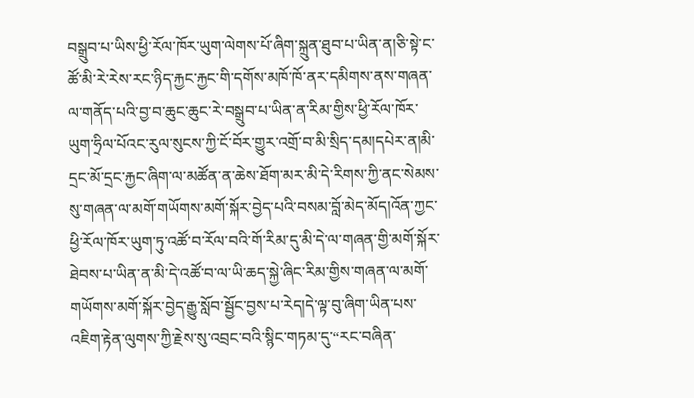བསྒྲུབ་པ་ཡིས་ཕྱི་རོལ་ཁོར་ཡུག་ལེགས་པོ་ཞིག་སྐྲུན་ཐུབ་པ་ཡིན་ན།ཅི་སྟེ་ང་ཚོ་མི་རེ་རེས་རང་ཉིད་རྐྱང་རྐྱང་གི་དགོས་མཁོ་ཁོ་ནར་དམིགས་ནས་གཞན་ལ་གནོད་པའི་བྱ་བ་ཆུང་ཆུང་རེ་བསྒྲུབ་པ་ཡིན་ན་རིམ་གྱིས་ཕྱི་རོལ་ཁོར་ཡུག་ཧྲིལ་པོའང་རུལ་སུངས་ཀྱི་ངོ་བོར་གྱུར་འགྲོ་བ་མི་སྲིད་དམ།དཔེར་ན།མི་དྲང་མོ་དྲང་རྐྱང་ཞིག་ལ་མཚོན་ན་ཆེས་ཐོག་མར་མི་དེ་རིགས་ཀྱི་ནང་སེམས་སུ་གཞན་ལ་མགོ་གཡོགས་མགོ་སྐོར་བྱེད་པའི་བསམ་བློ་མེད་མོད།འོན་ཀྱང་ཕྱི་རོལ་ཁོར་ཡུག་ཏུ་འཚོ་བ་རོལ་བའི་གོ་རིམ་དུ་མི་དེ་ལ་གཞན་གྱི་མགོ་སྐོར་ཐེབས་པ་ཡིན་ན་མི་དེ་འཚོ་བ་ལ་ཡི་ཆད་སྐྱེ་ཞིང་རིམ་གྱིས་གཞན་ལ་མགོ་གཡོགས་མགོ་སྐོར་བྱེད་རྒྱུ་སློབ་སྦྱོང་བྱས་པ་རེད།དེ་ལྟ་བུ་ཞིག་ཡིན་པས་འཇིག་རྟེན་ལུགས་ཀྱི་རྗེས་སུ་འབྲང་བའི་སྙིང་གཏམ་དུ་“རང་བཞིན་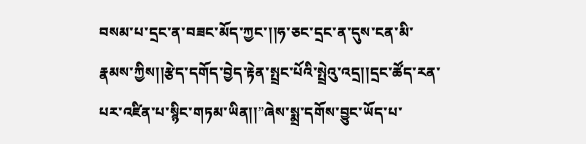བསམ་པ་དྲང་ན་བཟང་མོད་ཀྱང་།།ཧ་ཅང་དྲང་ན་དུས་ངན་མི་རྣམས་ཀྱིས།།རྩེད་དགོད་བྱེད་རྟེན་སྤྲང་པོའི་སྤྲེའུ་འདྲ།།དྲང་ཚོད་རན་པར་འཛིན་པ་སྙིང་གཏམ་ཡིན།།”ཞེས་སྨྲ་དགོས་བྱུང་ཡོད་པ་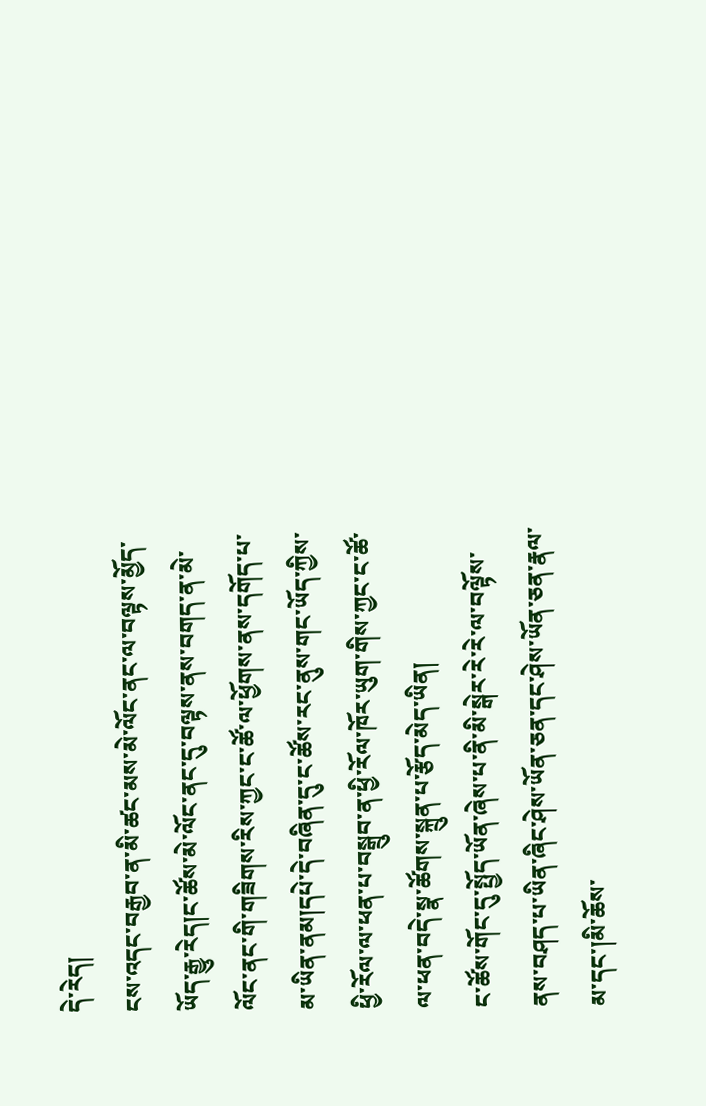དེ་རེད།
ངས་འདང་བརྒྱབ་ན་མི་ཚང་མས་མེ་ལོང་ནང་ལ་བལྟས་མྱོད་ཡོད་རྒྱུ་རེད།ང་ཚོས་མེ་ལོང་ནང་དུ་བལྟས་ནས་བགད་ན་མེ་ལོང་ནང་གི་གཟིགས་རིས་ཀྱང་ང་ཚོ་ལ་ཕྱོགས་ནས་དགོད་པ་མ་ཡིན་ནམ།དཔེ་དེ་བཞིན་དུ་ང་ཚོས་རང་ནུས་གང་ཡོད་ཀྱིས་ཕྱི་རོལ་ལ་ཕན་པ་བསྒྲུབ་ན་ཕྱི་རོལ་ཁོར་ཡུག་གིས་ཀྱང་ང་ཚོ་ལ་ཕན་བདེ་སྣ་ཚོགས་སྐྲུན་པ་རྩོད་མེད་ཡིན།
ང་ཚོས་གོང་དུ་སྤྱོད་ཡོན་ཞེས་པ་ནི་མི་སྒེར་རེ་རེ་ལ་བལྟོས་ནས་བཤད་པ་ཡིན་ཞིང་ཤེས་ཡོན་ཅན་དང་ཤེས་ཡོན་ཅན་རྣལ་མ་དང་།མི་ཆོས་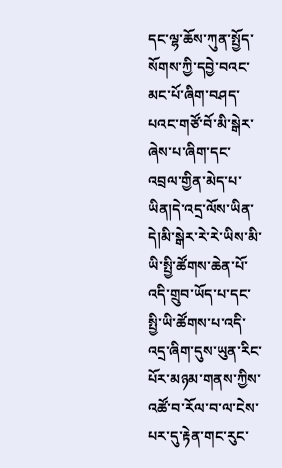དང་ལྷ་ཆོས་ཀུན་སྤྱོད་སོགས་ཀྱི་དབྱེ་བའང་མང་པོ་ཞིག་བཤད་པའང་གཙོ་བོ་མི་སྒེར་ཞེས་པ་ཞིག་དང་འབྲལ་གྱིན་མེད་པ་ཡིན།དེ་འདྲ་ལོས་ཡིན་དེ།མི་སྒེར་རེ་རེ་ཡིས་མི་ཡི་སྤྱི་ཚོགས་ཆེན་པོ་འདི་གྲུབ་ཡོད་པ་དང་སྤྱི་ཡི་ཚོགས་པ་འདི་འདྲ་ཞིག་དུས་ཡུན་རིང་པོར་མཉམ་གནས་ཀྱིས་འཚོ་བ་རོལ་བ་ལ་ངེས་པར་དུ་རྟེན་གང་རུང་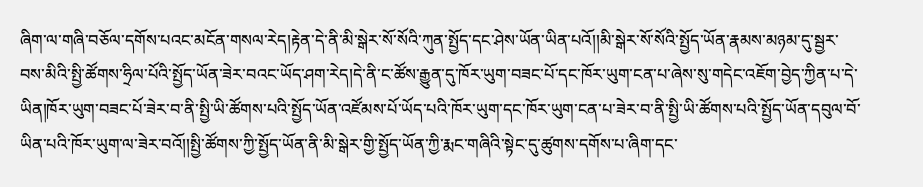ཞིག་ལ་གཞི་བཅོལ་དགོས་པའང་མངོན་གསལ་རེད།རྟེན་དེ་ནི་མི་སྒེར་སོ་སོའི་ཀུན་སྤྱོད་དང་ཤེས་ཡོན་ཡིན་པའོ།།མི་སྒེར་སོ་སོའི་སྤྱོད་ཡོན་རྣམས་མཉམ་དུ་སྦྱར་བས་མིའི་སྤྱི་ཚོགས་ཧྲིལ་པོའི་སྤྱོད་ཡོན་ཟེར་བའང་ཡོད་ཤག་རེད།དེ་ནི་ང་ཚོས་རྒྱུན་དུ་ཁོར་ཡུག་བཟང་པོ་དང་ཁོར་ཡུག་ངན་པ་ཞེས་སུ་གདེང་འཇོག་བྱེད་ཀྱིན་པ་དེ་ཡིན།ཁོར་ཡུག་བཟང་པོ་ཟེར་བ་ནི་སྤྱི་ཡི་ཚོགས་པའི་སྤྱོད་ཡོན་འཛོམས་པོ་ཡོད་པའི་ཁོར་ཡུག་དང་ཁོར་ཡུག་ངན་པ་ཟེར་བ་ནི་སྤྱི་ཡི་ཚོགས་པའི་སྤྱོད་ཡོན་དབུལ་བོ་ཡིན་པའི་ཁོར་ཡུག་ལ་ཟེར་བའོ།།སྤྱི་ཚོགས་ཀྱི་སྤྱོད་ཡོན་ནི་མི་སྒེར་གྱི་སྤྱོད་ཡོན་ཀྱི་རྨང་གཞིའི་སྟེང་དུ་ཚུགས་དགོས་པ་ཞིག་དང་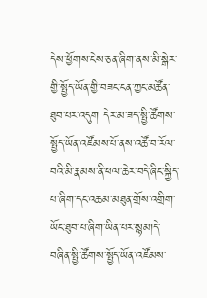དེས་ཕྱོགས་ངེས་ཅན་ཞིག་ནས་མི་སྒེར་གྱི་སྤྱོད་ཡོན་གྱི་བཟང་ངན་ཀྱང་མཚོན་ཐུབ་པར་འདུག དེར་མ་ཟད་སྤྱི་ཚོགས་སྤྱོད་ཡོན་འཛོམས་པོ་ནས་འཚོ་བ་རོལ་བའི་མི་རྣམས་ནི་ཕལ་ཆེར་བདེ་ཞིང་སྐྱིད་པ་ཞིག་དང་འཆམ་མཐུན་གྲོས་འགྲིག་ཡོང་ཐུབ་པ་ཞིག་ཡིན་པར་སྙམ།དེ་བཞིན་སྤྱི་ཚོགས་སྤྱོད་ཡོན་འཛོམས་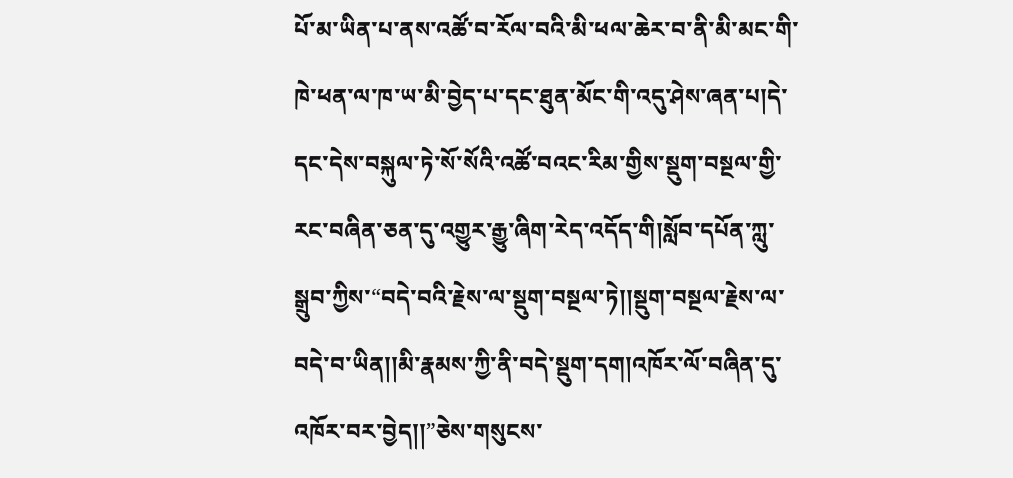པོ་མ་ཡིན་པ་ནས་འཚོ་བ་རོལ་བའི་མི་ཕལ་ཆེར་བ་ནི་མི་མང་གི་ཁེ་ཕན་ལ་ཁ་ཡ་མི་བྱེད་པ་དང་ཐུན་མོང་གི་འདུ་ཤེས་ཞན་པ།དེ་དང་དེས་བསྐུལ་ཏེ་སོ་སོའི་འཚོ་བའང་རིམ་གྱིས་སྡུག་བསྔལ་གྱི་རང་བཞིན་ཅན་དུ་འགྱུར་རྒྱུ་ཞིག་རེད་འདོད་གི།སློབ་དཔོན་ཀླུ་སྒྲུབ་ཀྱིས་“བདེ་བའི་རྗེས་ལ་སྡུག་བསྔལ་ཏེ།།སྡུག་བསྔལ་རྗེས་ལ་བདེ་བ་ཡིན།།མི་རྣམས་ཀྱི་ནི་བདེ་སྡུག་དག།འཁོར་ལོ་བཞིན་དུ་འཁོར་བར་བྱེད།།”ཅེས་གསུངས་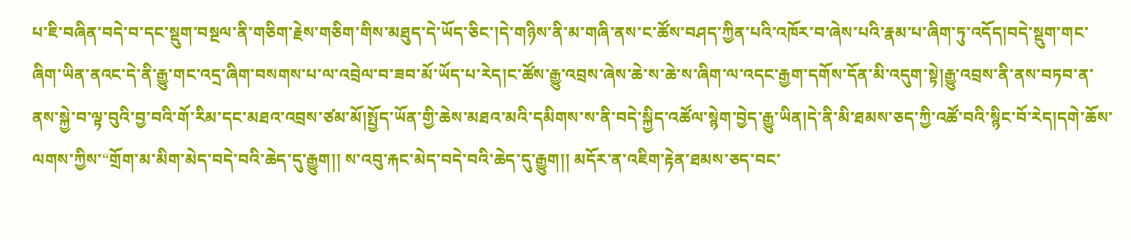པ་ཇི་བཞིན་བདེ་བ་དང་སྡུག་བསྔལ་ནི་གཅིག་རྗེས་གཅིག་གིས་མཐུད་དེ་ཡོད་ཅིང་།དེ་གཉིས་ནི་མ་གཞི་ནས་ང་ཚོས་བཤད་ཀྱིན་པའི་འཁོར་བ་ཞེས་པའི་རྣམ་པ་ཞིག་ཏུ་འདོད།བདེ་སྡུག་གང་ཞིག་ཡིན་ནའང་དེ་ནི་རྒྱུ་གང་འདྲ་ཞིག་བསགས་པ་ལ་འབྲེལ་བ་ཟབ་མོ་ཡོད་པ་རེད།ང་ཚོས་རྒྱུ་འབྲས་ཞེས་ཆེ་ས་ཆེ་ས་ཞིག་ལ་འདང་རྒྱག་དགོས་དོན་མི་འདུག་སྟེ།རྒྱུ་འབྲས་ནི་ནས་བཏབ་ན་ནས་སྐྱེ་བ་ལྟ་བུའི་བྱ་བའི་གོ་རིམ་དང་མཐའ་འབྲས་ཙམ་མོ།སྤྱོད་ཡོན་གྱི་ཆེས་མཐའ་མའི་དམིགས་ས་ནི་བདེ་སྐྱིད་འཚོལ་སྙེག་བྱེད་རྒྱུ་ཡིན།དེ་ནི་མི་ཐམས་ཅད་ཀྱི་འཚོ་བའི་སྙིང་བོ་རེད།དགེ་ཆོས་ལགས་ཀྱིས་“གྲོག་མ་མིག་མེད་བདེ་བའི་ཆེད་དུ་རྒྱུག།། ས་འབུ་རྐང་མེད་བདེ་བའི་ཆེད་དུ་རྒྱུག།། མདོར་ན་འཇིག་རྟེན་ཐམས་ཅད་བང་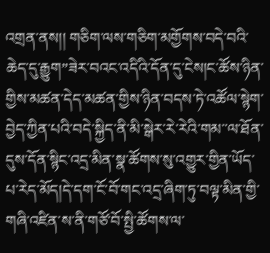འགྲན་ནས།། གཅིག་ལས་གཅིག་མགྱོགས་བདེ་བའི་ཆེད་དུ་རྒྱུག”ཟེར་བའང་འདིའི་དོན་དུ་ངེས།ང་ཚོས་ཉིན་གྱིས་མཚན་དེད་མཚན་གྱིས་ཉིན་བདས་ཏེ་འཚོལ་སྙེག་བྱེད་ཀྱིན་པའི་བདེ་སྐྱིད་ནི་མི་སྒེར་རེ་རེའི་གམ་་ལ་ཐོན་དུས་དོན་སྙིང་འདྲ་མིན་སྣ་ཚོགས་སུ་འགྱུར་གྱིན་ཡོད་པ་རེད་མོད།དེ་དག་ངོ་བོ་གང་འདྲ་ཞིག་ཏུ་བལྟ་མིན་གྱི་གཞི་འཛིན་ས་ནི་གཙོ་བོ་སྤྱི་ཚོགས་ལ་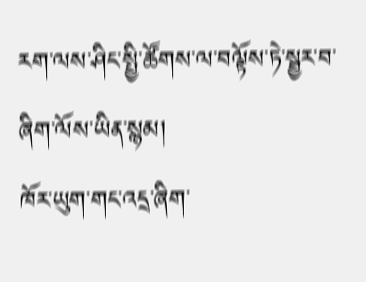རག་ལས་ཤིང་སྤྱི་ཚོགས་ལ་བལྟོས་ཏེ་སྦྱར་བ་ཞིག་ལོས་ཡིན་སྙམ།
ཁོར་ཡུག་གང་འདྲ་ཞིག་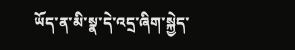ཡོད་ན་མི་སྣ་དེ་འདྲ་ཞིག་སྐྱེད་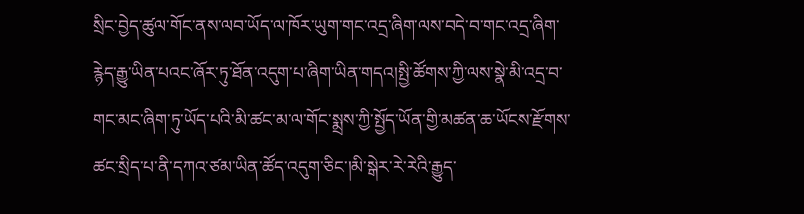སྲིང་བྱེད་ཚུལ་གོང་ནས་ལབ་ཡོད་ལ་ཁོར་ཡུག་གང་འདྲ་ཞིག་ལས་བདེ་བ་གང་འདྲ་ཞིག་རྙེད་རྒྱུ་ཡིན་པའང་ཞོར་ཏུ་ཐོན་འདུག་པ་ཞིག་ཡིན་གདའ།སྤྱི་ཚོགས་ཀྱི་ལས་སྣེ་མི་འདྲ་བ་གང་མང་ཞིག་ཏུ་ཡོད་པའི་མི་ཚང་མ་ལ་གོང་སྨྲས་ཀྱི་སྤྱོད་ཡོན་གྱི་མཚན་ཆ་ཡོངས་རྫོགས་ཚང་སྲིད་པ་ནི་དཀའ་ཙམ་ཡིན་ཚོད་འདུག་ཅིང་།མི་སྒེར་རེ་རེའི་རྒྱུད་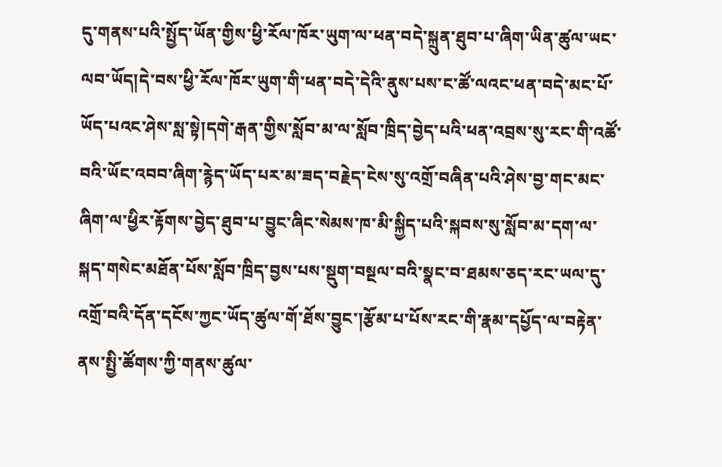དུ་གནས་པའི་སྤྱོད་ཡོན་གྱིས་ཕྱི་རོལ་ཁོར་ཡུག་ལ་ཕན་བདེ་སྐྲུན་ཐུབ་པ་ཞིག་ཡིན་ཚུལ་ཡང་ལབ་ཡོད།དེ་བས་ཕྱི་རོལ་ཁོར་ཡུག་གི་ཕན་བདེ་དེའི་ནུས་པས་ང་ཚོ་ལའང་ཕན་བདེ་མང་པོ་ཡོད་པའང་ཤེས་སླ་སྟེ།དགེ་རྒན་གྱིས་སློབ་མ་ལ་སློབ་ཁྲིད་བྱེད་པའི་ཕན་འབྲས་སུ་རང་གི་འཚོ་བའི་ཡོང་འབབ་ཞིག་རྙེད་ཡོད་པར་མ་ཟད་བརྗེད་ངེས་སུ་འགྲོ་བཞིན་པའི་ཤེས་བྱ་གང་མང་ཞིག་ལ་ཕྱིར་རྟོགས་བྱེད་ཐུབ་པ་བྱུང་ཞིང་སེམས་ཁ་མི་སྐྱིད་པའི་སྐབས་སུ་སློབ་མ་དག་ལ་སྐད་གསེང་མཐོན་པོས་སློབ་ཁྲིད་བྱས་པས་སྡུག་བསྔལ་བའི་སྣང་བ་ཐམས་ཅད་རང་ཡལ་དུ་འགྲོ་བའི་དོན་དངོས་ཀྱང་ཡོད་ཚུལ་གོ་ཐོས་བྱུང་།རྩོམ་པ་པོས་རང་གི་རྣམ་དཔྱོད་ལ་བརྟེན་ནས་སྤྱི་ཚོགས་ཀྱི་གནས་ཚུལ་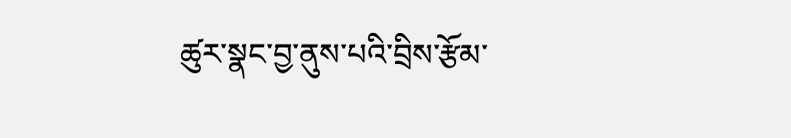ཚུར་སྣང་བྱ་ནུས་པའི་བྲིས་རྩོམ་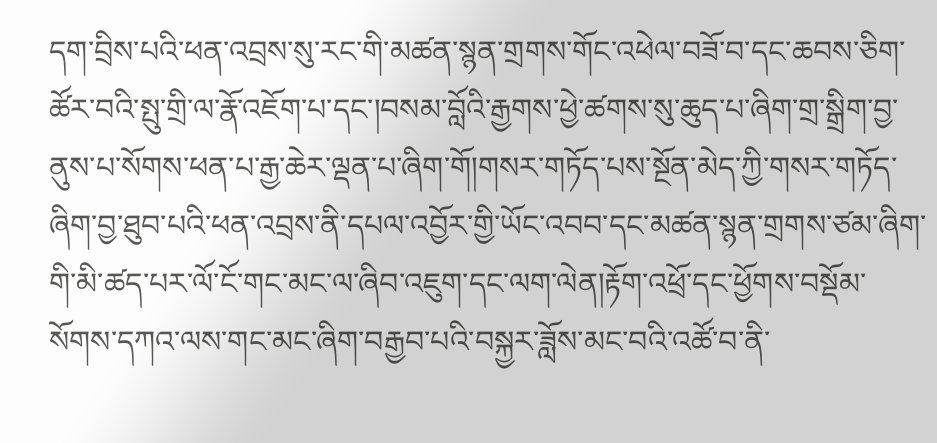དག་བྲིས་པའི་ཕན་འབྲས་སུ་རང་གི་མཚན་སྙན་གྲགས་གོང་འཕེལ་བཟོ་བ་དང་ཆབས་ཅིག་ཚོར་བའི་སྤུ་གྲི་ལ་རྣོ་འཇོག་པ་དང་།བསམ་བློའི་རྒྱགས་ཕྱེ་ཚགས་སུ་ཆུད་པ་ཞིག་གྲ་སྒྲིག་བྱ་ནུས་པ་སོགས་ཕན་པ་རྒྱ་ཆེར་ལྡན་པ་ཞིག་གོ།གསར་གཏོད་པས་སྔོན་མེད་ཀྱི་གསར་གཏོད་ཞིག་བྱ་ཐུབ་པའི་ཕན་འབྲས་ནི་དཔལ་འབྱོར་གྱི་ཡོང་འབབ་དང་མཚན་སྙན་གྲགས་ཙམ་ཞིག་གི་མི་ཚད་པར་ལོ་ངོ་གང་མང་ལ་ཞིབ་འཇུག་དང་ལག་ལེན།རྟོག་འཕྲོ་དང་ཕྱོགས་བསྡོམ་སོགས་དཀའ་ལས་གང་མང་ཞིག་བརྒྱབ་པའི་བསྐྱར་ཟློས་མང་བའི་འཚོ་བ་ནི་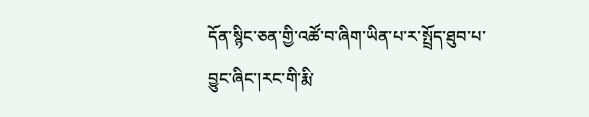དོན་སྙིང་ཅན་གྱི་འཚོ་བ་ཞིག་ཡིན་པ་ར་སྤྲོད་ཐུབ་པ་བྱུང་ཞིང་།རང་གི་རྨི་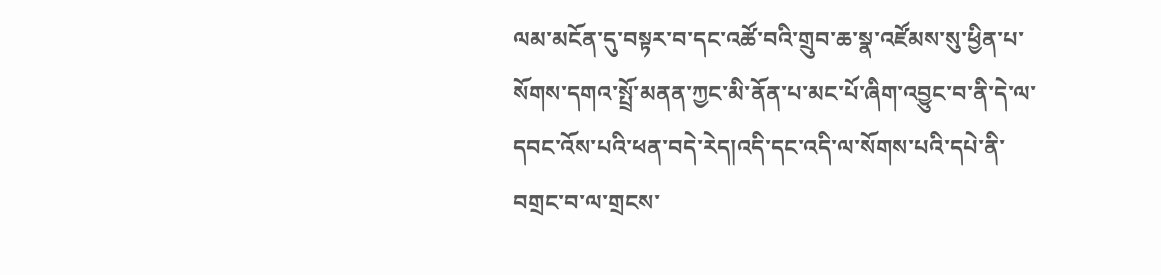ལམ་མངོན་དུ་བསྟར་བ་དང་འཚོ་བའི་གྲུབ་ཆ་སྣ་འཛོམས་སུ་ཕྱིན་པ་སོགས་དགའ་སྤྲོ་མནན་ཀྱང་མི་ནོན་པ་མང་པོ་ཞིག་འབྱུང་བ་ནི་དེ་ལ་དབང་འོས་པའི་ཕན་བདེ་རེད།འདི་དང་འདི་ལ་སོགས་པའི་དཔེ་ནི་བགྲང་བ་ལ་གྲངས་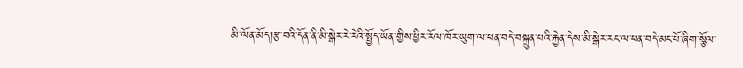མི་ལོན་མོད།རྩ་བའི་དོན་ནི་མི་སྒེར་རེ་རེའི་སྤྱོད་ཡོན་གྱིས་ཕྱིར་རོལ་ཁོར་ཡུག་ལ་ཕན་བདེ་བསྐྲུན་པའི་རྐྱེན་དེས་མི་སྒེར་རང་ལ་ཕན་བདེ་མང་པོ་ཞིག་སྩོལ་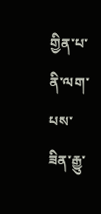གྱིན་པ་ནི་ལག་པས་ཟིན་རྒྱུ་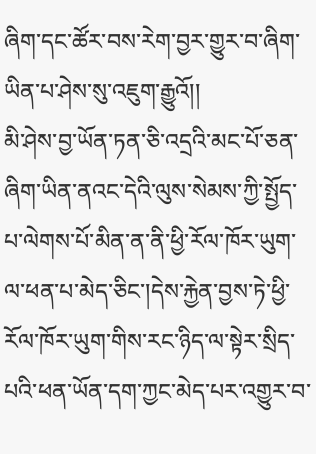ཞིག་དང་ཚོར་བས་རེག་བྱར་གྱུར་བ་ཞིག་ཡིན་པ་ཤེས་སུ་འཇུག་རྒྱུའོ།།
མི་ཤེས་བྱ་ཡོན་ཏན་ཅི་འདྲའི་མང་པོ་ཅན་ཞིག་ཡིན་ནའང་དེའི་ལུས་སེམས་ཀྱི་སྤྱོད་པ་ལེགས་པོ་མིན་ན་ནི་ཕྱི་རོལ་ཁོར་ཡུག་ལ་ཕན་པ་མེད་ཅིང་།དེས་རྐྱེན་བྱས་ཏེ་ཕྱི་རོལ་ཁོར་ཡུག་གིས་རང་ཉིད་ལ་སྟེར་སྲིད་པའི་ཕན་ཡོན་དག་ཀྱང་མེད་པར་འགྱུར་བ་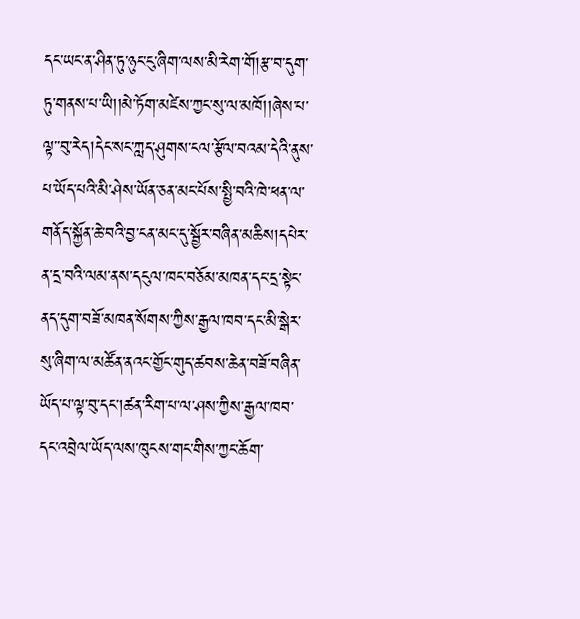དང་ཡང་ན་ཤིན་ཏུ་ཉུང་ངུ་ཞིག་ལས་མི་རེག་གོ།རྩ་བ་དུག་ཏུ་གནས་པ་ཡི།།མེ་ཏོག་མཛེས་ཀྱང་སུ་ལ་མཁོ།།ཞེས་པ་ལྟ་་བུ་རེད།དེང་སང་ཀླད་ཤུགས་ངལ་རྩོལ་བའམ་དེའི་ནུས་པ་ཡོད་པའི་མི་ཤེས་ཡོན་ཅན་མང་པོས་སྤྱི་བའི་ཁེ་ཕན་ལ་གནོད་སྐྱོན་ཆེ་བའི་བྱ་ངན་མང་དུ་སྦྱོར་བཞིན་མཆིས།དཔེར་ན་དྲ་བའི་ལམ་ནས་དངུལ་ཁང་བཅོམ་མཁན་དང་དྲ་སྟེང་ནད་དུག་བཟོ་མཁན་སོགས་ཀྱིས་རྒྱལ་ཁབ་དང་མི་སྒེར་སུ་ཞིག་ལ་མཚོན་ནའང་གྱོང་གུད་ཚབས་ཆེན་བཟོ་བཞིན་ཡོད་པ་ལྟ་བུ་དང་།ཚན་རིག་པ་ལ་ཤས་ཀྱིས་རྒྱལ་ཁབ་དང་འབྲེལ་ཡོད་ལས་ཁུངས་གང་གིས་ཀྱང་ཆོག་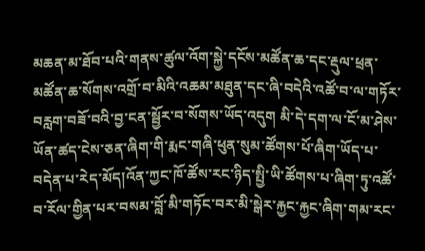མཆན་མ་ཐོབ་པའི་གནས་ཚུལ་འོག་སྐྱེ་དངོས་མཚོན་ཆ་དང་རྡུལ་ཕྲན་མཚོན་ཆ་སོགས་འགྲོ་བ་མིའི་འཆམ་མཐུན་དང་ཞི་བདེའི་འཚོ་བ་ལ་གཏོར་བརླག་བཟོ་བའི་བྱ་ངན་སྦྱོར་བ་སོགས་ཡོད་འདུག མི་དེ་དག་ལ་ངོ་མ་ཤེས་ཡོན་ཚད་ངེས་ཅན་ཞིག་གི་རྨང་གཞི་ཕུན་སུམ་ཚོགས་པོ་ཞིག་ཡོད་པ་བདེན་པ་རེད་མོད།འོན་ཀྱང་ཁོ་ཚོས་རང་ཉིད་སྤྱི་ཡི་ཚོགས་པ་ཞིག་ཏུ་འཚོ་བ་རོལ་གྱིན་པར་བསམ་བློ་མི་གཏོང་བར་མི་སྒེར་རྐྱང་རྐྱང་ཞིག་གམ་རང་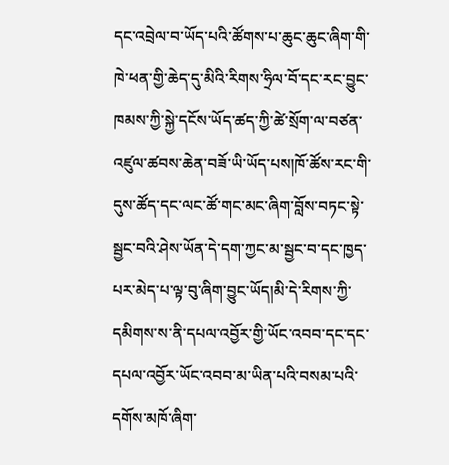དང་འབྲེལ་བ་ཡོད་པའི་ཚོགས་པ་ཆུང་ཆུང་ཞིག་གི་ཁེ་ཕན་གྱི་ཆེད་དུ་མིའི་རིགས་ཧྲིལ་བོ་དང་རང་བྱུང་ཁམས་ཀྱི་སྐྱེ་དངོས་ཡོད་ཚད་ཀྱི་ཚེ་སྲོག་ལ་བཙན་འཛུལ་ཚབས་ཆེན་བཟོ་ཡི་ཡོད་པས།ཁོ་ཚོས་རང་གི་དུས་ཚོད་དང་ལང་ཚོ་གང་མང་ཞིག་བློས་བཏང་སྟེ་སྦྱང་བའི་ཤེས་ཡོན་དེ་དག་ཀྱང་མ་སྦྱང་བ་དང་ཁྱད་པར་མེད་པ་ལྟ་བུ་ཞིག་བྱུང་ཡོད།མི་དེ་རིགས་ཀྱི་དམིགས་ས་ནི་དཔལ་འབྱོར་གྱི་ཡོང་འབབ་དང་དང་དཔལ་འབྱོར་ཡོང་འབབ་མ་ཡིན་པའི་བསམ་པའི་དགོས་མཁོ་ཞིག་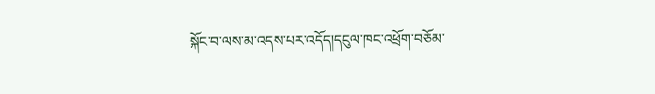སྐོང་བ་ལས་མ་འདས་པར་འདོད།དངུལ་ཁང་འཕྲོག་བཅོམ་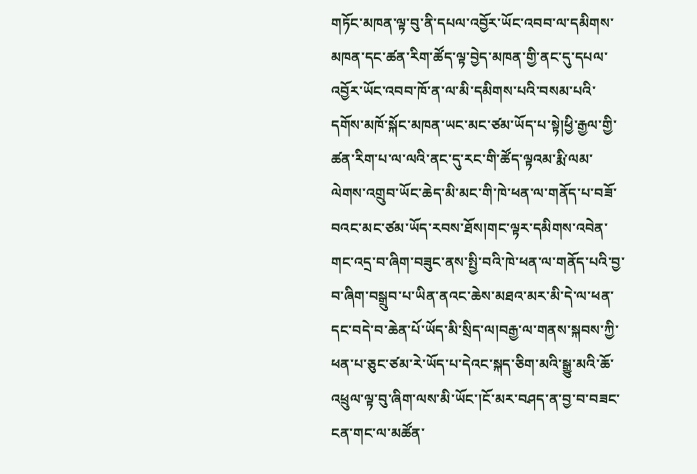གཏོང་མཁན་ལྟ་བུ་ནི་དཔལ་འབྱོར་ཡོང་འབབ་ལ་དམིགས་མཁན་དང་ཚན་རིག་ཚོད་ལྟ་བྱེད་མཁན་གྱི་ནང་དུ་དཔལ་འབྱོར་ཡོང་འབབ་ཁོ་ན་ལ་མི་དམིགས་པའི་བསམ་པའི་དགོས་མཁོ་སྐོང་མཁན་ཡང་མང་ཙམ་ཡོད་པ་སྟེ།ཕྱི་རྒྱལ་གྱི་ཚན་རིག་པ་ལ་ལའི་ནང་དུ་རང་གི་ཚོད་ལྟའམ་རྨི་ལམ་ལེགས་འགྲུབ་ཡོང་ཆེད་མི་མང་གི་ཁེ་ཕན་ལ་གནོད་པ་བཟོ་བའང་མང་ཙམ་ཡོད་རབས་ཐོས།གང་ལྟར་དམིགས་འབེན་གང་འདྲ་བ་ཞིག་བཟུང་ནས་སྤྱི་བའི་ཁེ་ཕན་ལ་གནོད་པའི་བྱ་བ་ཞིག་བསྒྲུབ་པ་ཡིན་ནའང་ཆེས་མཐའ་མར་མི་དེ་ལ་ཕན་དང་བདེ་བ་ཆེན་པོ་ཡོད་མི་སྲིད་ལ།བརྒྱ་ལ་གནས་སྐབས་ཀྱི་ཕན་པ་ཅུང་ཙམ་རེ་ཡོད་པ་དེའང་སྐད་ཅིག་མའི་སྒྱུ་མའི་ཆོ་འཕྲུལ་ལྟ་བུ་ཞིག་ལས་མི་ཡོང་།ངོ་མར་བཤད་ན་བྱ་བ་བཟང་ངན་གང་ལ་མཚོན་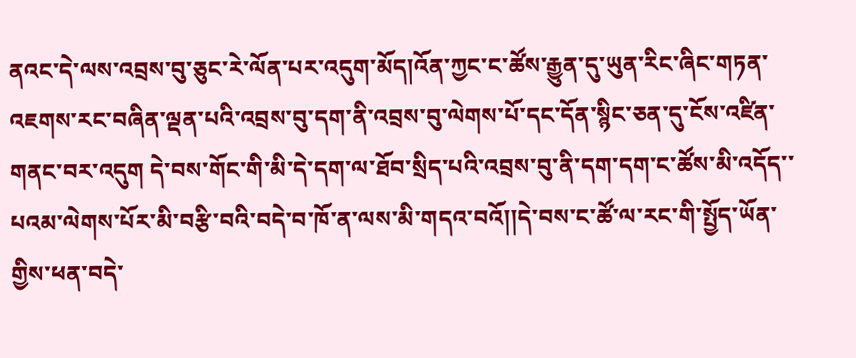ནའང་དེ་ལས་འབྲས་བུ་ཅུང་རེ་ལོན་པར་འདུག་མོད།འོན་ཀྱང་ང་ཚོས་རྒྱུན་དུ་ཡུན་རིང་ཞིང་གཏན་འཇགས་རང་བཞིན་ལྡན་པའི་འབྲས་བུ་དག་ནི་འབྲས་བུ་ལེགས་པོ་དང་དོན་སྙིང་ཅན་དུ་ངོས་འཛིན་གནང་བར་འདུག དེ་བས་གོང་གི་མི་དེ་དག་ལ་ཐོབ་སྲིད་པའི་འབྲས་བུ་ནི་དག་དག་ང་ཚོས་མི་འདོད་་པའམ་ལེགས་པོར་མི་བརྩི་བའི་བདེ་བ་ཁོ་ན་ལས་མི་གདའ་བའོ།།དེ་བས་ང་ཚོ་ལ་རང་གི་སྤྱོད་ཡོན་གྱིས་ཕན་བདེ་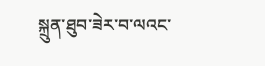སྐྲུན་ཐུབ་ཟེར་བ་ལའང་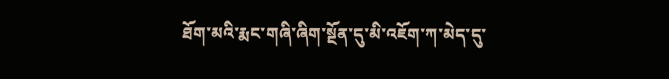ཐོག་མའི་རྨང་གཞི་ཞིག་སྔོན་དུ་མི་འཇོག་ཀ་མེད་དུ་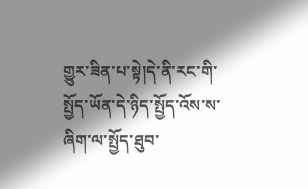གྱུར་ཟིན་པ་སྟེ།དེ་ནི་རང་གི་སྤྱོད་ཡོན་དེ་ཉིད་སྤྱོད་འོས་ས་ཞིག་ལ་སྤྱོད་ཐུབ་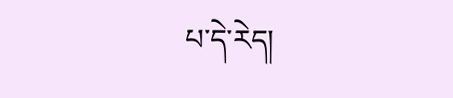པ་དེ་རེད།